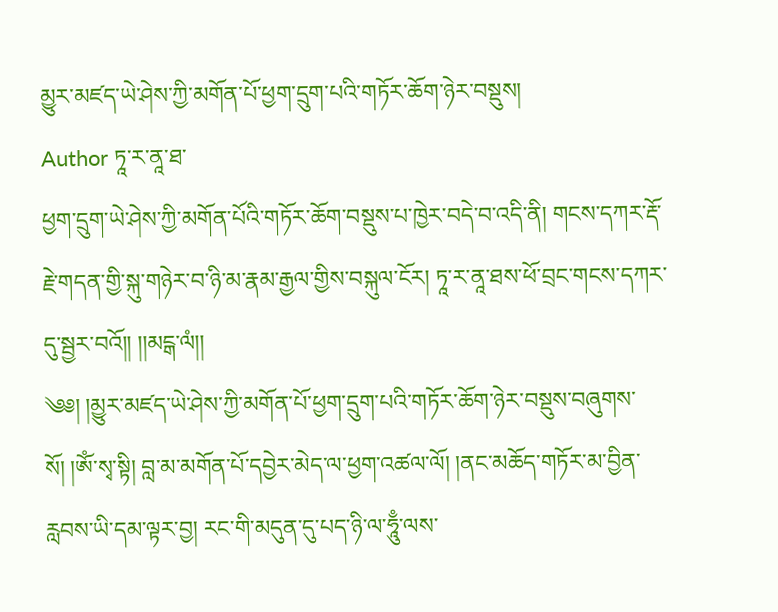མྱུར་མཛད་ཡེ་ཤེས་ཀྱི་མགོན་པོ་ཕྱག་དྲུག་པའི་གཏོར་ཆོག་ཉེར་བསྡུས།
Author ཏཱ་ར་ནཱ་ཐ་
ཕྱག་དྲུག་ཡེ་ཤེས་ཀྱི་མགོན་པོའི་གཏོར་ཆོག་བསྡུས་པ་ཁྱེར་བདེ་བ་འདི་ནི། གངས་དཀར་རྡོ་རྗེ་གདན་གྱི་སྐུ་གཉེར་བ་ཉི་མ་རྣམ་རྒྱལ་གྱིས་བསྐུལ་ངོར། ཏཱ་ར་ནཱ་ཐས་ཕོ་བྲང་གངས་དཀར་དུ་སྦྱར་བའོ།། །།མངྒ་ལཾ།།
༄༅། །མྱུར་མཛད་ཡེ་ཤེས་ཀྱི་མགོན་པོ་ཕྱག་དྲུག་པའི་གཏོར་ཆོག་ཉེར་བསྡུས་བཞུགས་སོ། །ༀ་སྭ་སྟི། བླ་མ་མགོན་པོ་དབྱེར་མེད་ལ་ཕྱག་འཚལ་ལོ། །ནང་མཆོད་གཏོར་མ་བྱིན་རླབས་ཡི་དམ་ལྟར་བྱ། རང་གི་མདུན་དུ་པད་ཉི་ལ་ཧཱུྃ་ལས་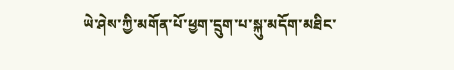ཡེ་ཤེས་ཀྱི་མགོན་པོ་ཕྱག་དྲུག་པ་སྐུ་མདོག་མཐིང་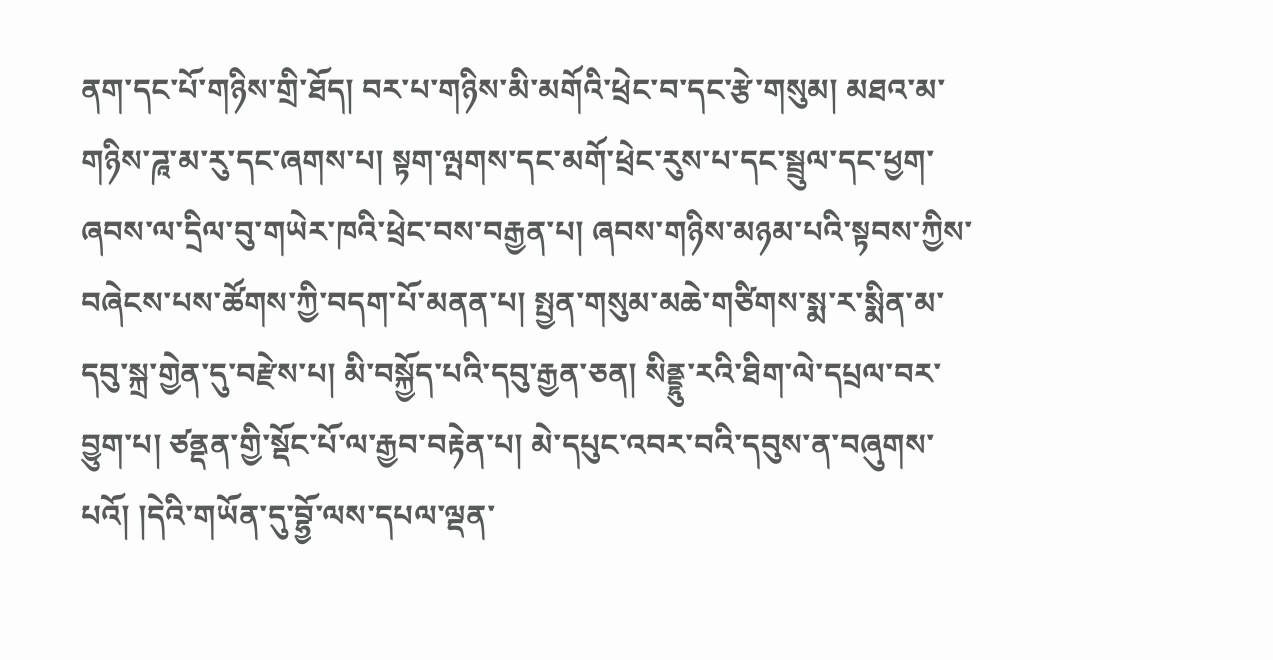ནག་དང་པོ་གཉིས་གྲི་ཐོད། བར་པ་གཉིས་མི་མགོའི་ཕྲེང་བ་དང་རྩེ་གསུམ། མཐའ་མ་གཉིས་ཌཱ་མ་རུ་དང་ཞགས་པ། སྟག་ལྤགས་དང་མགོ་ཕྲེང་རུས་པ་དང་སྦྲུལ་དང་ཕྱག་ཞབས་ལ་དྲིལ་བུ་གཡེར་ཁའི་ཕྲེང་བས་བརྒྱན་པ། ཞབས་གཉིས་མཉམ་པའི་སྟབས་ཀྱིས་བཞེངས་པས་ཚོགས་ཀྱི་བདག་པོ་མནན་པ། སྤྱན་གསུམ་མཆེ་གཙིགས་སྨ་ར་སྨིན་མ་དབུ་སྐྲ་གྱེན་དུ་བརྫེས་པ། མི་བསྐྱོད་པའི་དབུ་རྒྱན་ཅན། སིནྡྷུ་རའི་ཐིག་ལེ་དཔྲལ་བར་བྱུག་པ། ཙནྡན་གྱི་སྡོང་པོ་ལ་རྒྱབ་བརྟེན་པ། མེ་དཔུང་འབར་བའི་དབུས་ན་བཞུགས་པའོ། །དེའི་གཡོན་དུ་བྷྱོ་ལས་དཔལ་ལྡན་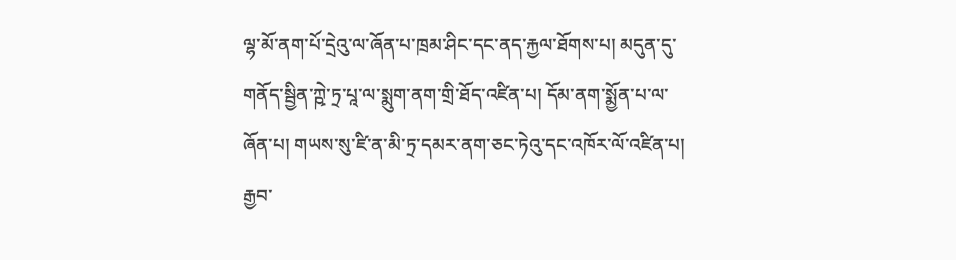ལྷ་མོ་ནག་པོ་དྲེའུ་ལ་ཞོན་པ་ཁྲམ་ཤིང་དང་ནད་རྐྱལ་ཐོགས་པ། མདུན་དུ་གནོད་སྦྱིན་ཀྵེ་ཏྲ་པཱ་ལ་སྨུག་ནག་གྲི་ཐོད་འཛིན་པ། དོམ་ནག་སྨྱོན་པ་ལ་ཞོན་པ། གཡས་སུ་ཛི་ན་མི་ཏྲ་དམར་ནག་ཅང་ཏེའུ་དང་འཁོར་ལོ་འཛིན་པ། རྒྱབ་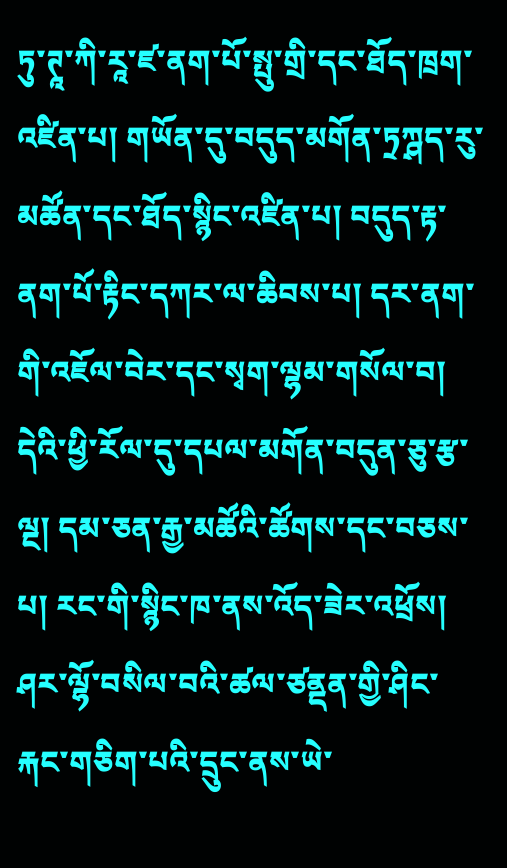ཏུ་ཊཱ་ཀི་རཱ་ཛ་ནག་པོ་སྤུ་གྲི་དང་ཐོད་ཁྲག་འཛིན་པ། གཡོན་དུ་བདུད་མགོན་ཏྲཀྴད་རུ་མཚོན་དང་ཐོད་སྙིང་འཛིན་པ། བདུད་རྟ་ནག་པོ་རྟིང་དཀར་ལ་ཆིབས་པ། དར་ནག་གི་འཇོལ་བེར་དང་སྭག་ལྷམ་གསོལ་བ། དེའི་ཕྱི་རོལ་དུ་དཔལ་མགོན་བདུན་ཅུ་རྩ་ལྔ། དམ་ཅན་རྒྱ་མཚོའི་ཚོགས་དང་བཅས་པ། རང་གི་སྙིང་ཁ་ནས་འོད་ཟེར་འཕྲོས། ཤར་ལྷོ་བསིལ་བའི་ཚལ་ཙནྡན་གྱི་ཤིང་རྐང་གཅིག་པའི་དྲུང་ནས་ཡེ་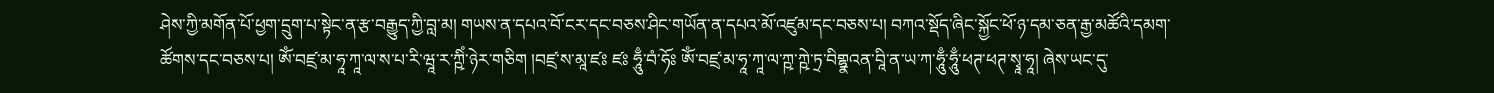ཤེས་ཀྱི་མགོན་པོ་ཕྱག་དྲུག་པ་སྟེང་ན་རྩ་བརྒྱུད་ཀྱི་བླ་མ། གཡས་ན་དཔའ་བོ་ངར་དང་བཅས་ཤིང་གཡོན་ན་དཔའ་མོ་འཛུམ་དང་བཅས་པ། བཀའ་སྡོད་ཞིང་སྐྱོང་ཕོ་ཉ་དམ་ཅན་རྒྱ་མཚོའི་དམག་ཚོགས་དང་བཅས་པ། ༀ་བཛྲ་མ་ཧཱ་ཀཱ་ལ་ས་པ་རི་ཝཱ་ར་ཀྵིཾ་ཉེར་གཅིག །བཛྲ་ས་མཱ་ཛཿ ཛཿ ཧཱུྃ་བཾ་ཧོཿ ༀ་བཛྲ་མ་ཧཱ་ཀཱ་ལ་ཀྵ་ཀྵེ་ཏྲ་བིགྷྣའན་བཱི་ན་ཡ་ཀ་ཧཱུྃ་ཧཱུྃ་ཕཊ་ཕཊ་སྭཱ་ཧཱ། ཞེས་ཡང་དུ་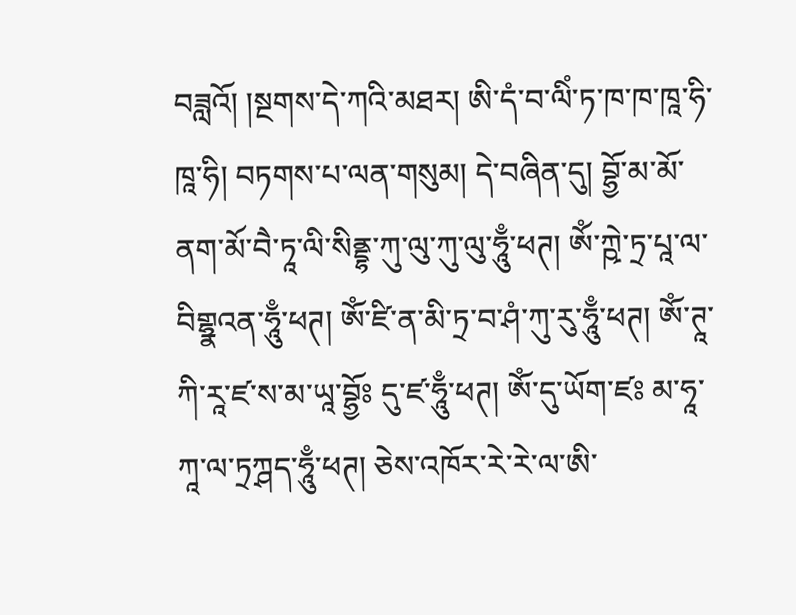བཟླའོ། །སྔགས་དེ་ཀའི་མཐར། ཨི་དཾ་བ་ལིཾ་ཏ་ཁ་ཁ་ཁཱ་ཧི་ཁཱ་ཧི། བཏགས་པ་ལན་གསུམ། དེ་བཞིན་དུ། བྷྱོ་མ་མོ་ནག་མོ་བཻ་ཏཱ་ལི་སིནྡྷ་ཀུ་ལུ་ཀུ་ལུ་ཧཱུྃ་ཕཊ། ༀ་ཀྵེ་ཏྲ་པཱ་ལ་བིགྷྣའན་ཧཱུྃ་ཕཊ། ༀ་ཛི་ན་མི་ཏྲ་བ་ཤཾ་ཀུ་རུ་ཧཱུྃ་ཕཊ། ༀ་ཊཱ་ཀི་རཱ་ཛ་ས་མ་ཡཱ་བྷྱོཿ དུ་ཛ་ཧཱུྃ་ཕཊ། ༀ་དུ་ཡོག་ཛཿ མ་ཧཱ་ཀཱ་ལ་ཏྲཀྴད་ཧཱུྃ་ཕཊ། ཅེས་འཁོར་རེ་རེ་ལ་ཨི་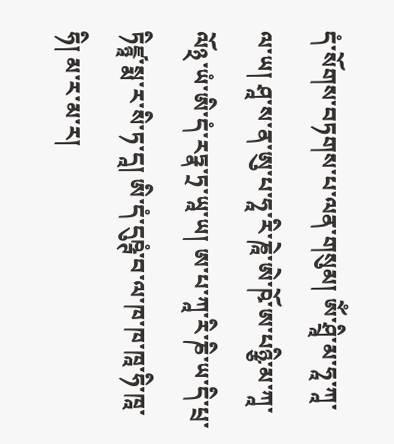དཾ་སོགས་བཏགས་པ་ལན་གསུམ། ༀ་ཤྲཱི་མ་ཧཱ་ཀཱ་ལ་ཡ། ཤཱ་ས་ན་ཨུ་པ་ཧཱ་རི་ཎཱེ་ཨེ་ཥོ་ཨ་པཉྩི་མ་ཀཱ་ལོ྅་ཡཾ་ཨི་དཾ་རཏྣ་ཏྲ་ཡཱ་ཡ། ཨ་པ་ཀཱ་རི་ཎི་ཡ་དི་པྲ་ཏིཛྙཱ་སྨ་ར་སི་ཏ་དཱ། ཨི་དཾ་དུཥྚཾ་བ་ལ་ཁ་ཁ་ཁཱ་ཧི་ཁཱ་ཧི། མ་ར་མ་ར།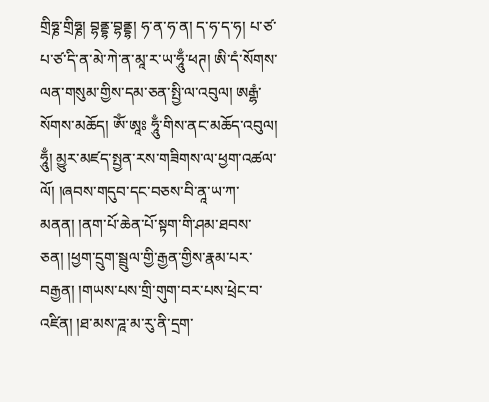གྲིཧྞ་གྲིཧྞ། བྷནྡྷ་བྷནྡྷ། ཧ་ན་ཧ་ན། ད་ཧ་ད་ཧ། པ་ཙ་པ་ཙ་དི་ན་མེ་ཀེ་ན་མཱ་ར་ཡ་ཧཱུྃ་ཕཊ། ཨི་དཾ་སོགས་ལན་གསུམ་གྱིས་དམ་ཅན་སྤྱི་ལ་འབུལ། ཨརྒྷཾ་སོགས་མཆོད། ༀ་ཨཱཿ ཧཱུྃ་གིས་ནང་མཆོད་འབུལ། ཧཱུྃ། མྱུར་མཛད་སྤྱན་རས་གཟིགས་ལ་ཕྱག་འཚལ་ལོ། །ཞབས་གདུབ་དང་བཅས་བི་ནཱ་ཡ་ཀ་མནན། །ནག་པོ་ཆེན་པོ་སྟག་གི་ཤམ་ཐབས་ཅན། །ཕྱག་དྲུག་སྦྲུལ་གྱི་རྒྱན་གྱིས་རྣམ་པར་བརྒྱན། །གཡས་པས་གྲི་གུག་བར་པས་ཕྲེང་བ་འཛིན། །ཐ་མས་ཌཱ་མ་རུ་ནི་དྲག་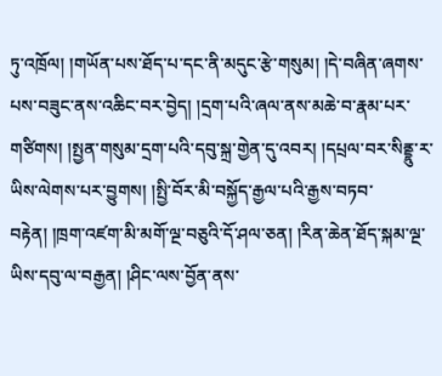ཏུ་འཁྲོལ། །གཡོན་པས་ཐོད་པ་དང་ནི་མདུང་རྩེ་གསུམ། །དེ་བཞིན་ཞགས་པས་བཟུང་ནས་འཆིང་བར་བྱེད། །དྲག་པའི་ཞལ་ནས་མཆེ་བ་རྣམ་པར་གཙིགས། །སྤྱན་གསུམ་དྲག་པའི་དབུ་སྐྲ་གྱེན་དུ་འབར། །དཔྲལ་བར་སིནྡྷུ་ར་ཡིས་ལེགས་པར་བྱུགས། །སྤྱི་བོར་མི་བསྐྱོད་རྒྱལ་པའི་རྒྱས་བཏབ་བརྟེན། །ཁྲག་འཛག་མི་མགོ་ལྔ་བཅུའི་དོ་ཤལ་ཅན། །རིན་ཆེན་ཐོད་སྐམ་ལྔ་ཡིས་དབུ་ལ་བརྒྱན། །ཤིང་ལས་བྱོན་ནས་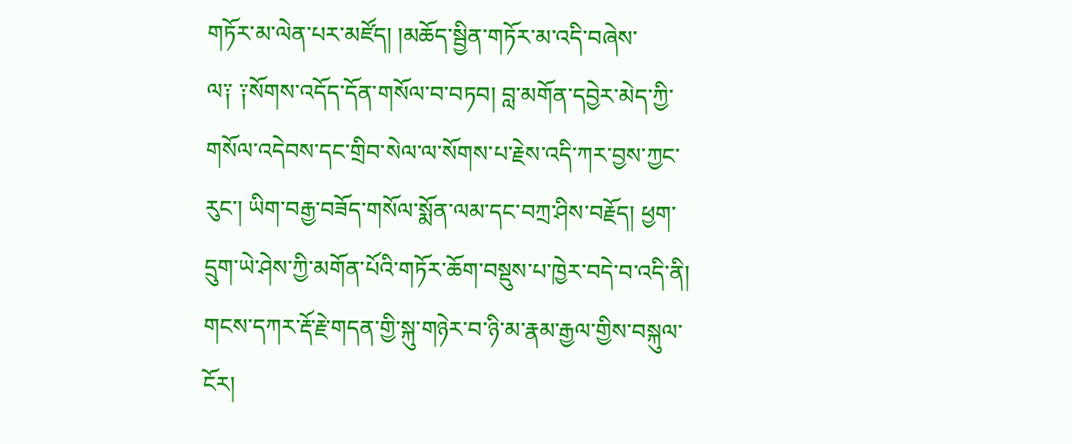གཏོར་མ་ལེན་པར་མཛོད། །མཆོད་སྦྱིན་གཏོར་མ་འདི་བཞེས་ལ༑ ༑སོགས་འདོད་དོན་གསོལ་བ་བཏབ། བླ་མགོན་དབྱེར་མེད་ཀྱི་གསོལ་འདེབས་དང་གྲིབ་སེལ་ལ་སོགས་པ་རྗེས་འདི་ཀར་བྱས་ཀྱང་རུང་། ཡིག་བརྒྱ་བཟོད་གསོལ་སྨོན་ལམ་དང་བཀྲ་ཤིས་བརྗོད། ཕྱག་དྲུག་ཡེ་ཤེས་ཀྱི་མགོན་པོའི་གཏོར་ཆོག་བསྡུས་པ་ཁྱེར་བདེ་བ་འདི་ནི། གངས་དཀར་རྡོ་རྗེ་གདན་གྱི་སྐུ་གཉེར་བ་ཉི་མ་རྣམ་རྒྱལ་གྱིས་བསྐུལ་ངོར།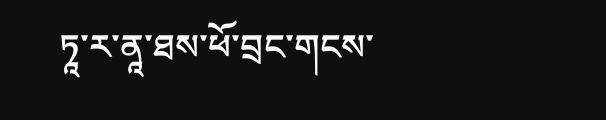ཏཱ་ར་ནཱ་ཐས་ཕོ་བྲང་གངས་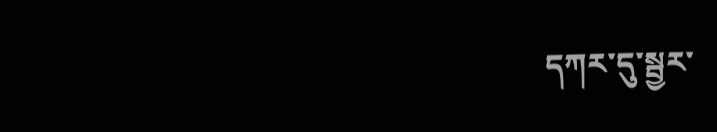དཀར་དུ་སྦྱར་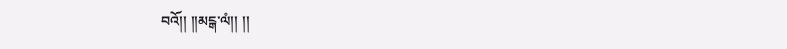བའོ།། །།མངྒ་ལཾ།། །།